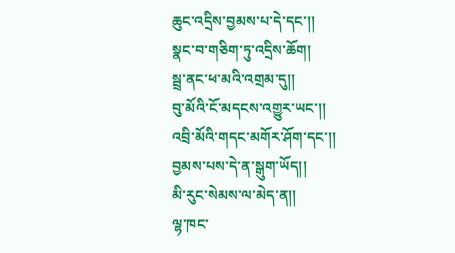ཆུང་འདྲིས་བྱམས་པ་དེ་དང་།།
སྣང་བ་གཅིག་ཏུ་འདྲིས་ཆོག།
སྦྲ་ནང་ཕ་མའི་འགྲམ་དུ།།
བུ་མོའི་ངོ་མདངས་འགྱུར་ཡང་།།
འབྲི་མོའི་གདང་མགོར་ཤོག་དང་།།
བྱམས་པས་དེ་ན་སྒུག་ཡོད།།
མི་རུང་སེམས་ལ་མེད་ན།།
ལྷ་ཁང་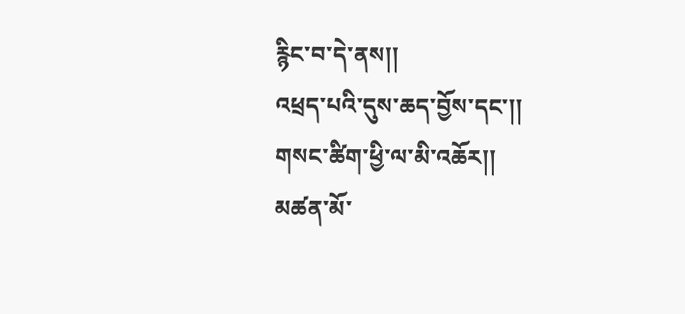རྙིང་བ་དེ་ནས།།
འཕྲད་པའི་དུས་ཆད་བྱོས་དང་།།
གསང་ཚིག་ཕྱི་ལ་མི་འཆོར།།
མཚན་མོ་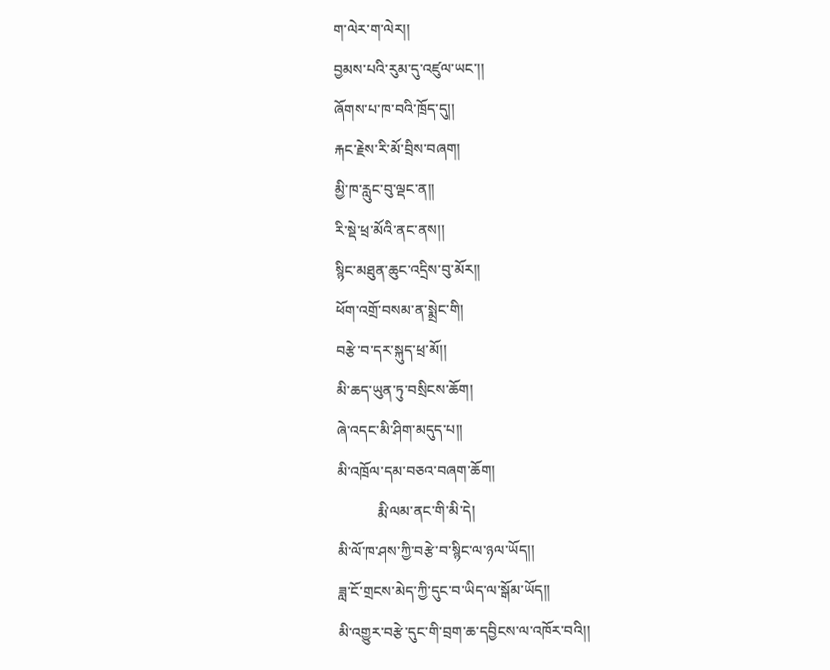ག་ལེར་ག་ལེར།།
བྱམས་པའི་རུམ་དུ་འཛུལ་ཡང་།།
ཞོགས་པ་ཁ་བའི་ཁྲོད་དུ།།
རྐང་རྗེས་རི་མོ་བྲིས་བཞག།
མྱི་ཁ་རླུང་བུ་ལྡང་ན།།
རི་སྡེ་ཕྲ་མོའི་ནང་ནས།།
སྙིང་མཐུན་ཆུང་འདྲིས་བུ་མོར།།
ཕོག་འགྲོ་བསམ་ན་སྨྲེང་གི།
བརྩེ་བ་དར་སྐུད་ཕྲ་མོ།།
མི་ཆད་ཡུན་ཏུ་བསྲིངས་ཆོག།
ཞེ་འདང་མི་ཤིག་མདུད་པ།།
མི་འཁྲོལ་དམ་བཅའ་བཞག་ཆོག།
           རྨི་ལམ་ནང་གི་མི་དེ།
མི་ལོ་ཁ་ཤས་ཀྱི་བརྩེ་བ་སྙིང་ལ་ཉལ་ཡོད།།
ཟླ་ངོ་གྲངས་མེད་ཀྱི་དུང་བ་ཡིད་ལ་སྒོམ་ཡོད།།
མི་འགྱུར་བརྩེ་དུང་གི་བྲག་ཆ་དབྱིངས་ལ་འཁོར་བའི།།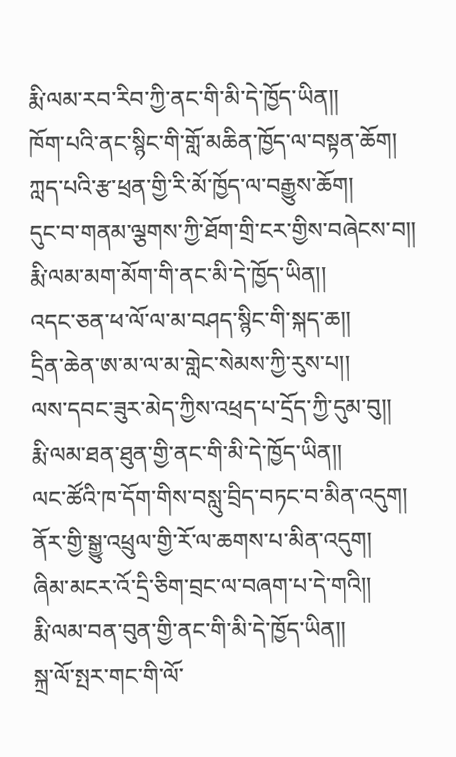རྨི་ལམ་རབ་རིབ་ཀྱི་ནང་གི་མི་དེ་ཁྱོད་ཡིན།།
ཁོག་པའི་ནང་སྙིང་གི་གློ་མཆིན་ཁྱོད་ལ་བསྟན་ཆོག།
ཀླད་པའི་རྩ་ཕྲན་གྱི་རི་མོ་ཁྱོད་ལ་བརྒྱུས་ཆོག།
དུང་བ་གནམ་ལྕགས་ཀྱི་ཐོག་གྲི་ངར་གྱིས་བཞེངས་བ།།
རྨི་ལམ་མག་མོག་གི་ནང་མི་དེ་ཁྱོད་ཡིན།།
འདང་ཅན་ཕ་ལོ་ལ་མ་བཤད་སྙིང་གི་སྐད་ཆ།།
དྲིན་ཆེན་ཨ་མ་ལ་མ་གླེང་སེམས་ཀྱི་རུས་པ།།
ལས་དབང་ཟུར་མེད་ཀྱིས་འཕྲད་པ་དྲོད་ཀྱི་དུམ་བུ།།
རྨི་ལམ་ཐན་ཐུན་གྱི་ནང་གི་མི་དེ་ཁྱོད་ཡིན།།
ལང་ཚོའི་ཁ་དོག་གིས་བསླུ་བྲིད་བཏང་བ་མིན་འདུག།
ནོར་གྱི་སྒྱུ་འཕྲུལ་གྱི་རོ་ལ་ཆགས་པ་མིན་འདུག།
ཞིམ་མངར་འོ་དྲི་ཅིག་བྲང་ལ་བཞག་པ་དེ་གའི།།
རྨི་ལམ་བན་བུན་གྱི་ནང་གི་མི་དེ་ཁྱོད་ཡིན།།
སྐྲ་ལོ་སྤར་གང་གི་ལོ་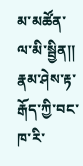མ་མཚོན་ལ་མི་སྦྱིན།།
རྣམ་ཤེས་རྟ་རྒོད་ཀྱི་བང་ཁ་རི་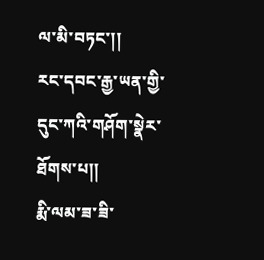ལ་མི་བཏང་།།
རང་དབང་རྒྱ་ཡན་གྱི་དུང་ཀའི་གཤོག་སྣེར་ཐོགས་པ།།
རྨི་ལམ་ཟ་ཟི་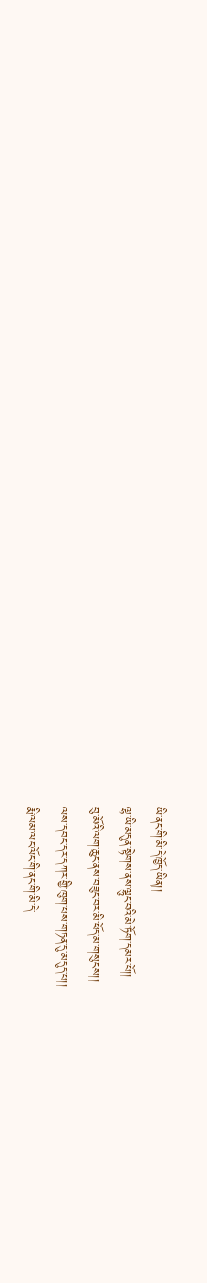ཡི་ནང་གི་མི་དེ་ཁྱོད་ཡིན།།
ལྷ་ཡི་མདུན་སྟེགས་ནས་ལྷུང་བའི་མེ་ཏོག་དམར་པོ།།
བུ་མོའི་ལག་ཆུང་ནས་བཟུང་བར་མི་ཕོད་མ་གསུངས།།
ལས་དབང་དར་དཀར་གྱི་ཁུག་པས་གཏན་དུ་མདུད་པ།།
རྨི་ལམ་ལང་ལོང་གི་ནང་གི་མི་དེ་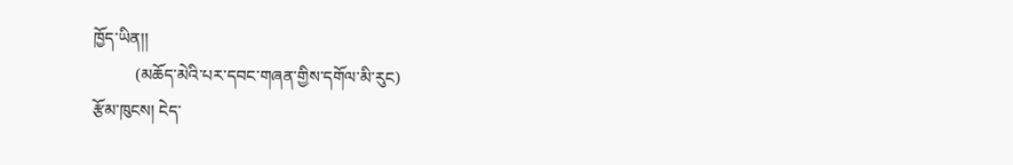ཁྱོད་ཡིན།།
          (མཆོད་མེའི་པར་དབང་གཞན་གྱིས་དགོལ་མི་རུང)
རྩོམ་ཁུངས། ངེད་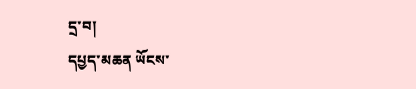དྲ་བ།
དཔྱད་མཆན ཡོངས་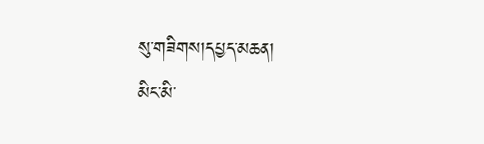སུ་གཟིགས།དཔྱད་མཆན།
མིང་མི་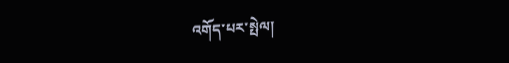འགོད་པར་སྤེལ།